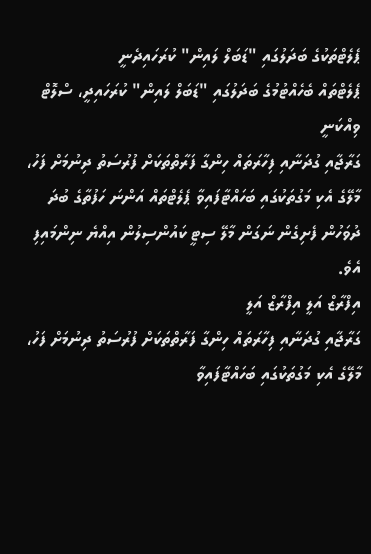ޕެލެޓްތަކުގެ ބަދަލުގައި "ޑަބަލް ލައިން" ކުރަހައިދެނީ
ޕެލެޓްތައް ބެހެއްޓުމުގެ ބަދަލުގައި "ޑަބަލް ލައިން" ކުރަހައިދީ، ސްލޮޓް ވިއްކަނީ
ގަރާޖާއި ގުދަނާއި ފިހާރަތައް ހިންގާ ފަރާތްތަކަށް ފުރުސަތު ދިނުމަށް ފަހު، މާލޭގެ އެކި މަގުތަކުގައި ބަހައްޓާފައިވާ ޕެލެޓްތައް އަންނަ ހަފުތާގެ ބުދަ ދުވަހުން ފެށިގެން ނަގަން މާލޭ ސިޓީ ކައުންސިލުން އިއްޔެ ނިންމައިފި އެވެ.
އިފްރާޒް އަލީ އިފްރާޒް އަލީ
ގަރާޖާއި ގުދަނާއި ފިހާރަތައް ހިންގާ ފަރާތްތަކަށް ފުރުސަތު ދިނުމަށް ފަހު، މާލޭގެ އެކި މަގުތަކުގައި ބަހައްޓާފައިވާ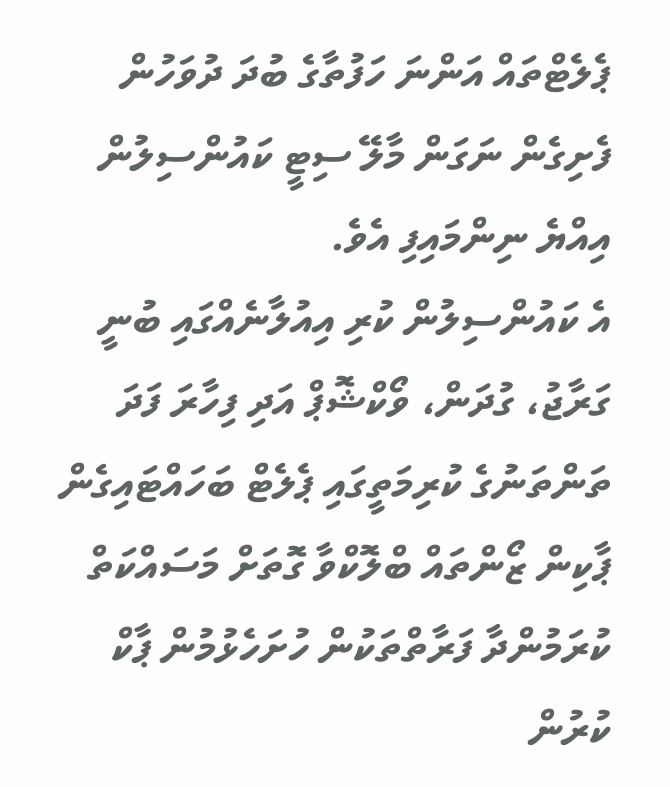ޕެލެޓްތައް އަންނަ ހަފުތާގެ ބުދަ ދުވަހުން ފެށިގެން ނަގަން މާލޭ ސިޓީ ކައުންސިލުން އިއްޔެ ނިންމައިފި އެވެ.
އެ ކައުންސިލުން ކުރި އިއުލާނެއްގައި ބުނީ ގަރާޖު، ގުދަން، ވޯކްޝޮޕް އަދި ފިހާރަ ފަދަ ތަންތަނުގެ ކުރިމަތީގައި ޕެލެޓް ބަހައްޓައިގެން ޕާކިން ޒޯންތައް ބްލޮކްވާ ގޮތަށް މަސައްކަތް ކުރަމުންދާ ފަރާތްތަކުން ހުށަހެޅުމުން ޕާކް ކުރުން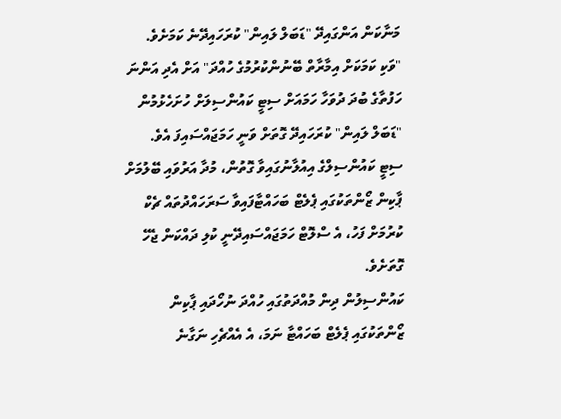މަނާކަން އަންގައިދޭ "ޑަބަލް ލައިން" ކުރަހައިދޭނެ ކަމަށެވެ.
"ވަކި ކަމަކަށް އިމާރާތް ބޭނުންކުރުމުގެ ހުއްދަ" އަށް އެދި އަންނަ ހަފުތާގެ ބުދަ ދުވަހާ ހަމައަށް ސިޓީ ކައުންސިލަށް ހުށަހެޅުމުން "ޑަބަލް ލައިން" ކުރަހައިދޭ ގޮތަށް ވަނީ ހަމަޖައްސައިފަ އެވެ.
ސިޓީ ކައުންސިލްގެ އިއުލާނުގައިވާ ގޮތުން، މުދާ އަރުވައި ބޭލުމަށް ޕާކިން ޒޯންތަކުގައި ޕެލެޓް ބަހައްޓާފައިވާ ސަރަހައްދުތައް ޗެކް ކުރުމަށް ފަހު، އެ ސްލޮޓް ހަމަޖައްސައިދޭނީ ކުލި ދައްކަން ޖެހޭ ގޮތަށެވެ.
ކައުންސިލުން ދިން މުއްދަތުގައި ހުއްދަ ނުހޯދައި ޕާކިން ޒޯންތަކުގައި ޕެލެޓް ބަހައްޓާ ނަމަ، އެ އެއްޗެހި ނަގާނެ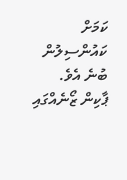ކަމަށް ކައުންސިލުން ބުނެ އެވެ.
ޕާކިން ޒޯނެއްގައި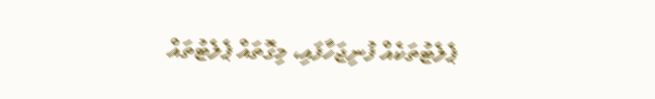ޕެލެޓުތަކެއް ފުނިޖަހާފައި، މިގޮތައް ޕެލެޓުތައް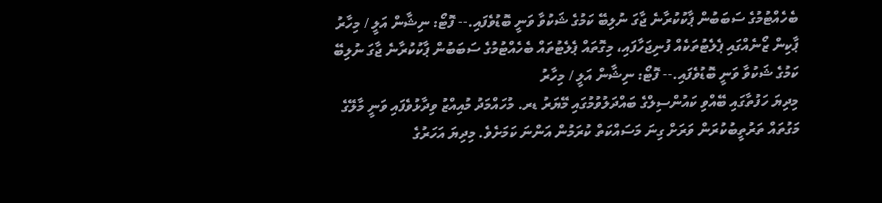ބެހެއްޓުމުގެ ސަބަބުން ޕާކުކުރާނެ ޖާގަ ނުލިބޭ ކަމުގެ ޝަކުވާ ވަނީ ބޮޑުވެފައި.-- ފޮޓޯ: ނިޝާން އަލީ / މިހާރު
ޕާކިން ޒޯނެއްގައި ޕެލެޓުތަކެއް ފުނިޖަހާފައި، މިގޮތައް ޕެލެޓުތައް ބެހެއްޓުމުގެ ސަބަބުން ޕާކުކުރާނެ ޖާގަ ނުލިބޭ ކަމުގެ ޝަކުވާ ވަނީ ބޮޑުވެފައި.-- ފޮޓޯ: ނިޝާން އަލީ / މިހާރު
މިދިޔަ ހަފުތާގައި ބޭއްވި ކައުންސިލްގެ ބައްދަލުވުމުގައި މޭޔަރު ޑރ. މުހައްމަދު މުއިއްޒު ވިދާޅުވެފައި ވަނީ މާލޭގެ މަގުތައް ތަރުތީބުކުރަން ވަރަށް ގިނަ މަސައްކަތް ކުރަމުން އަންނަ ކަމަށެވެ. މިދިޔަ އަހަރުގެ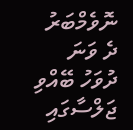ނޮވެމްބަރު ދެ ވަނަ ދުވަހު ބޭއްވި ޖަލްސާގައި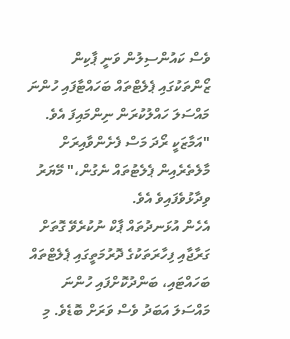ވެސް ކައުންސިލުން ވަނީ ޕާކިން ޒޯންތަކުގައި ޕެލެޓްތައް ބަހައްޓާފައި ހުންނަ މައްސަލަ ހައްލުކުރަން ނިންމައިފަ އެވެ.
"އަމާޒަކީ ރޯދަ މަސް ފެށެންވާއިރަށް މާލެތެރެއިން ޕެލެޓުތައް ނެގުން،" މޭޔަރު ވިދާޅުވެފައިވެ އެވެ.
އެހެން އުޅަނދުތައް ޕާކް ނުކުރެވޭ ގޮތަށް ގަރާޖާއި ފިހާރަތަކުގެ ދޮރުމަތީގައި ޕެލެޓްތައް ބަހައްޓައި، ބަންދުކޮށްފައި ހުންނަ މައްސަލަ އަބަދު ވެސް ވަރަށް ބޮޑެވެ. މި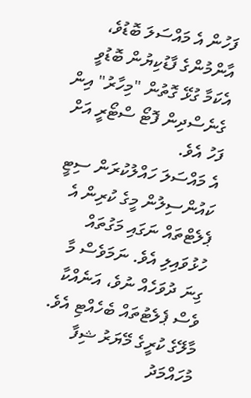ފަހުން އެ މައްސަލަ ބޮޑުވެ، އާންމުންގެ ފާޑުކިޔުން ބޮޑުވީ އެކަމާ ގުޅޭ ގޮތުން "މިހާރު" އިން ގެނެސްދިން ފޮޓޯ ސްޓޯރީ އަށް ފަހު އެވެ.
އެ މައްސަލަ ހައްލުކުރަން ސިޓީ ކައުންސިލުން މީގެ ކުރިން އެ ޕެލެޓްތައް ނަގައި މަގުތައް ހުޅުވައިލި އެވެ. ނަމަވެސް މާ ގިނަ ދުވަހެއް ނުވެ، އަނެއްކާ ވެސް ޕެލެޓުތައް ބެހެއްޓި އެވެ. މާލޭގެ ކުރީގެ މޭޔަރު ޝިފާ މުހައްމަދު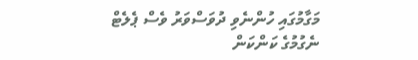މަގާމުގައި ހުންނެވި ދުވަސްވަރު ވެސް ޕެލެޓް ނެގުމުގެ ކަންކަން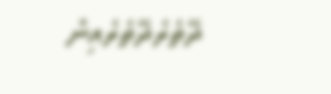ދޭތެރެދޭތެރެއިން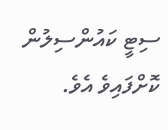ސިޓީ ކައުންސިލުން ކޮށްފައިވެ އެވެ.